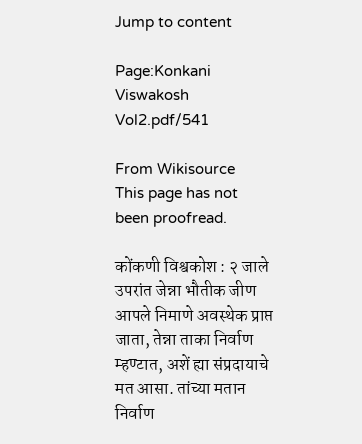Jump to content

Page:Konkani Viswakosh Vol2.pdf/541

From Wikisource
This page has not been proofread.

कोंकणी विश्वकोश : २ जाले उपरांत जेन्ना भौतीक जीण आपले निमाणे अवस्थेक प्राप्त जाता, तेन्ना ताका निर्वाण म्हण्टात, अशें ह्या संप्रदायाचे मत आसा. तांच्या मतान निर्वाण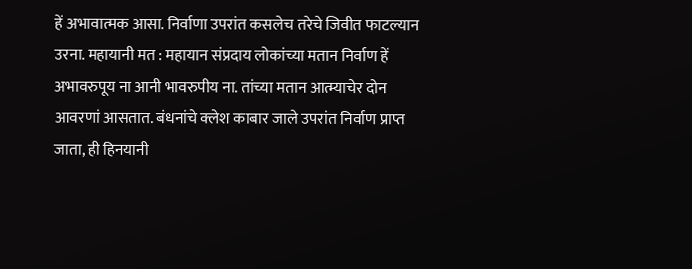हें अभावात्मक आसा. निर्वाणा उपरांत कसलेच तरेचे जिवीत फाटल्यान उरना. महायानी मत : महायान संप्रदाय लोकांच्या मतान निर्वाण हें अभावरुपूय ना आनी भावरुपीय ना. तांच्या मतान आत्म्याचेर दोन आवरणां आसतात. बंधनांचे क्लेश काबार जाले उपरांत निर्वाण प्राप्त जाता, ही हिनयानी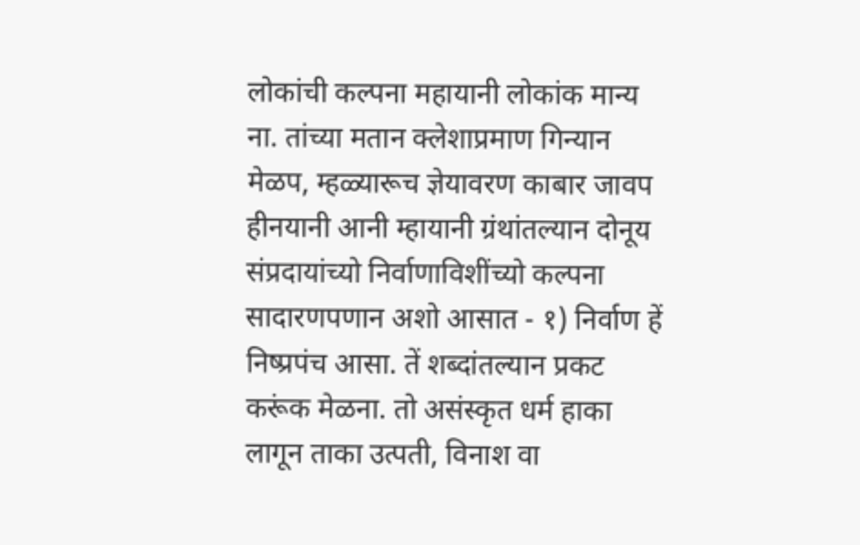लोकांची कल्पना महायानी लोकांक मान्य ना. तांच्या मतान क्लेशाप्रमाण गिन्यान मेळप, म्हळ्यारूच ज्ञेयावरण काबार जावप हीनयानी आनी म्हायानी ग्रंथांतल्यान दोनूय संप्रदायांच्यो निर्वाणाविशींच्यो कल्पना सादारणपणान अशो आसात - १) निर्वाण हें निष्प्रपंच आसा. तें शब्दांतल्यान प्रकट करूंक मेळना. तो असंस्कृत धर्म हाका लागून ताका उत्पती, विनाश वा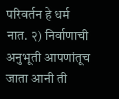परिवर्तन हे धर्म नात. २) निर्वाणाची अनुभूती आपणांतूच जाता आनी ती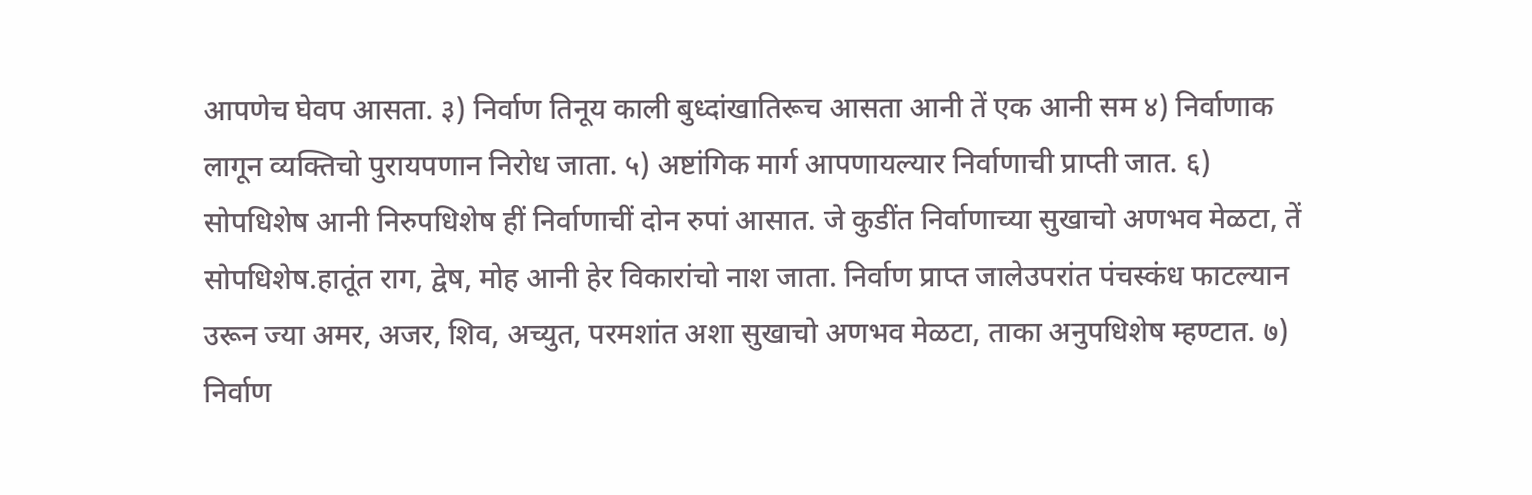आपणेच घेवप आसता. ३) निर्वाण तिनूय काली बुध्दांखातिरूच आसता आनी तें एक आनी सम ४) निर्वाणाक लागून व्यक्तिचो पुरायपणान निरोध जाता. ५) अष्टांगिक मार्ग आपणायल्यार निर्वाणाची प्राप्ती जात. ६) सोपधिशेष आनी निरुपधिशेष हीं निर्वाणाचीं दोन रुपां आसात. जे कुडींत निर्वाणाच्या सुखाचो अणभव मेळटा, तें सोपधिशेष.हातूंत राग, द्वेष, मोह आनी हेर विकारांचो नाश जाता. निर्वाण प्राप्त जालेउपरांत पंचस्कंध फाटल्यान उरून ज्या अमर, अजर, शिव, अच्युत, परमशांत अशा सुखाचो अणभव मेळटा, ताका अनुपधिशेष म्हण्टात. ७) निर्वाण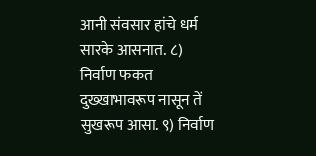आनी संवसार हांचे धर्म सारके आसनात. ८) निर्वाण फकत दुख्खाभावरूप नासून तें सुखरूप आसा. ९) निर्वाण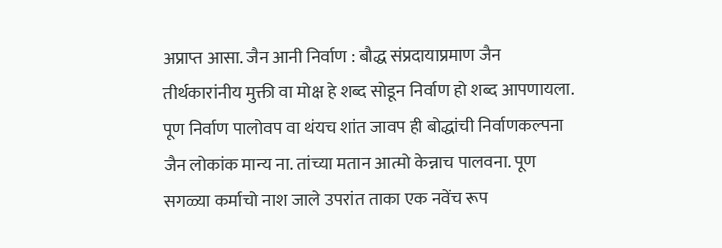अप्राप्त आसा. जैन आनी निर्वाण : बौद्ध संप्रदायाप्रमाण जैन तीर्थकारांनीय मुक्ती वा मोक्ष हे शब्द सोडून निर्वाण हो शब्द आपणायला. पूण निर्वाण पालोवप वा थंयच शांत जावप ही बोद्धांची निर्वाणकल्पना जैन लोकांक मान्य ना. तांच्या मतान आत्मो केन्नाच पालवना. पूण सगळ्या कर्माचो नाश जाले उपरांत ताका एक नवेंच रूप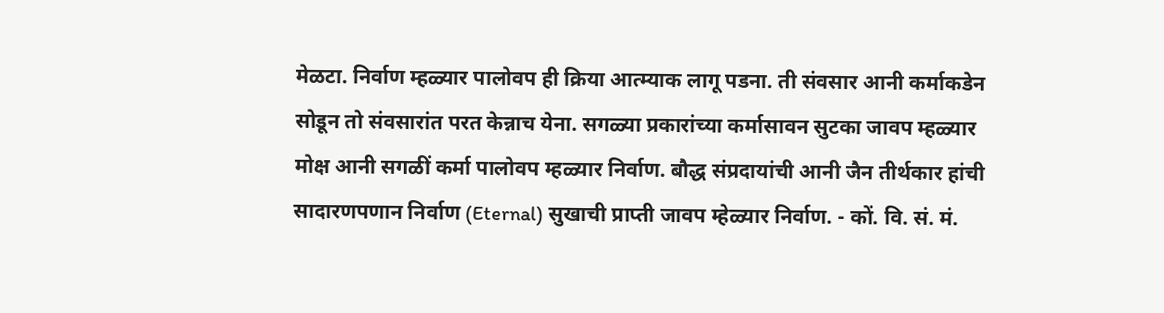मेळटा. निर्वाण म्हळ्यार पालोवप ही क्रिया आत्म्याक लागू पडना. ती संवसार आनी कर्माकडेन सोडून तो संवसारांत परत केन्नाच येना. सगळ्या प्रकारांच्या कर्मासावन सुटका जावप म्हळ्यार मोक्ष आनी सगळीं कर्मा पालोवप म्हळ्यार निर्वाण. बौद्ध संप्रदायांची आनी जैन तीर्थकार हांची सादारणपणान निर्वाण (Eternal) सुखाची प्राप्ती जावप म्हेळ्यार निर्वाण. - कों. वि. सं. मं.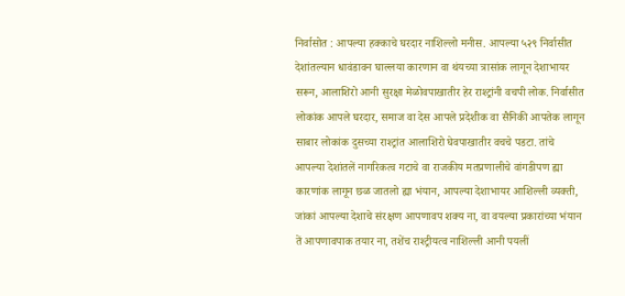निर्वासोत : आपल्या हक्काचे घरदार नाशिल्लो मनीस. आपल्या ५२९ निर्वासीत देशांतल्यान धावंडावन घाल्लया कारणान वा थंयच्या त्रासांक लागून देशाभायर सरून, आलाशिरो आनी सुरक्षा मेळोवपाखातीर हेर राश्ट्रांनी वचपी लोक. निर्वासीत लोकांक आपले घरदार, समाज वा देस आपले प्रदेशीक वा सैनिकी आपतेक लागून साबार लोकांक दुसच्या राश्ट्रांत आलाशिरो घेवपाखातीर वचचे पडटा. तांचे आपल्या देशांतलें नागरिकत्व गटाचे वा राजकीय मतप्रणालीचे वांगडीपण ह्या कारणांक लागून छळ जातलो ह्या भंयान, आपल्या देशाभायर आशिल्ली व्यक्ती, जांकां आपल्या देशाचे संरक्षण आपणावप शक्य ना, वा वयल्या प्रकारांच्या भंयान तें आपणावपाक तयार ना, तशेंच राश्ट्रीयत्व नाशिल्ली आनी पयलीं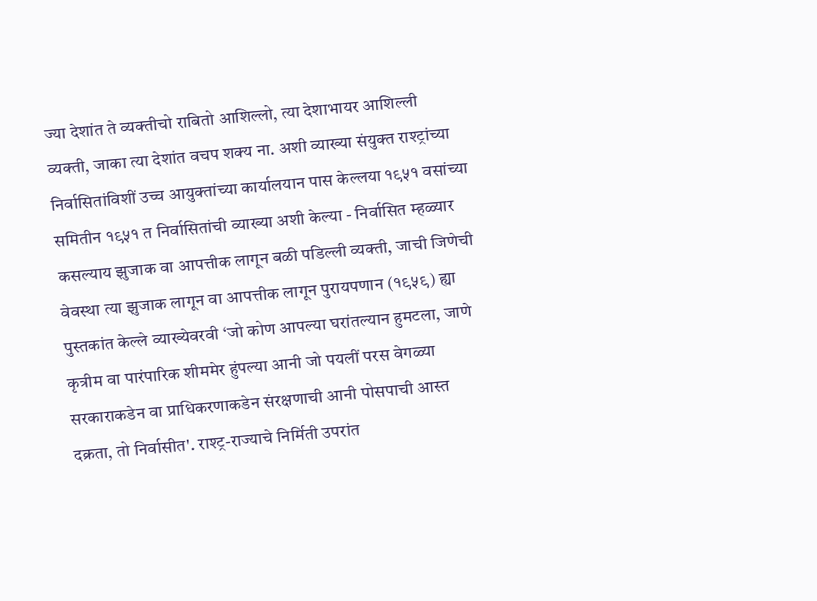ज्या देशांत ते व्यक्तीचो राबितो आशिल्लो, त्या देशाभायर आशिल्ली व्यक्ती, जाका त्या देशांत वचप शक्य ना. अशी व्याख्या संयुक्त राश्ट्रांच्या निर्वासितांविशीं उच्च आयुक्तांच्या कार्यालयान पास केल्लया १९५१ वसांच्या समितीन १९५१ त निर्वासितांची व्याख्या अशी केल्या - निर्वासित म्हळ्यार कसल्याय झुजाक वा आपत्तीक लागून बळी पडिल्ली व्यक्ती, जाची जिणेची वेवस्था त्या झुजाक लागून वा आपत्तीक लागून पुरायपणान (१९५९) ह्या पुस्तकांत केल्ले व्याख्येवरवी ‘जो कोण आपल्या घरांतल्यान हुमटला, जाणे कृत्रीम वा पारंपारिक शीममेर हुंपल्या आनी जो पयलीं परस वेगळ्या सरकाराकडेन वा प्राधिकरणाकडेन संरक्षणाची आनी पोसपाची आस्त दक्रता, तो निर्वासीत'. राश्ट्र-राज्याचे निर्मिती उपरांत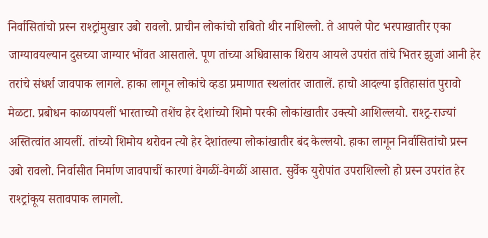निर्वासितांचो प्रस्न राश्ट्रांमुखार उबो रावलो. प्राचीन लोकांचो राबितो थीर नाशिल्लो. ते आपले पोट भरपाखातीर एका जाग्यावयल्यान दुसच्या जाग्यार भोंवत आसताले. पूण तांच्या अधिवासाक थिराय आयले उपरांत तांचे भितर झुजां आनी हेर तरांचे संधर्श जावपाक लागले. हाका लागून लोकांचे व्हडा प्रमाणात स्थलांतर जातालें. हाचो आदल्या इतिहासांत पुरावो मेळटा. प्रबोधन काळापयलीं भारताच्यो तशेंच हेर देशांच्यो शिमो परकी लोकांखातीर उक्त्यो आशिल्लयो. राश्ट्र-राज्यां अस्तित्वांत आयलीं. तांच्यो शिमोय थरोवन त्यो हेर देशांतल्या लोकांखातीर बंद केल्लयो. हाका लागून निर्वासितांचो प्रस्न उबो रावलो. निर्वासीत निर्माण जावपाचीं कारणां वेगळीं-वेगळीं आसात. सुर्वेक युरोपांत उपराशिल्लो हो प्रस्न उपरांत हेर राश्ट्रांकूय सतावपाक लागलो.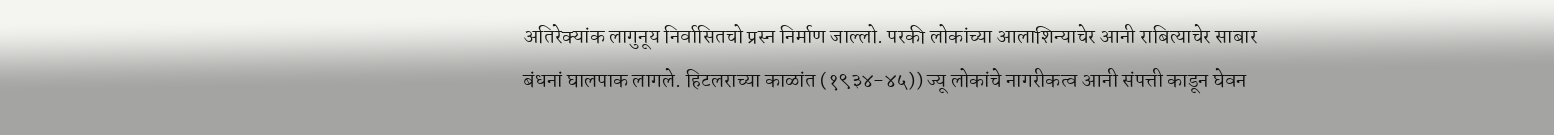अतिरेक्यांक लागुनूय निर्वासितचो प्रस्न निर्माण जाल्लो. परकी लोकांच्या आलाशिन्याचेर आनी राबित्याचेर साबार बंधनां घालपाक लागले. हिटलराच्या काळांत (१९३४-४५)) ज्यू लोकांचे नागरीकत्व आनी संपत्ती काडून घेवन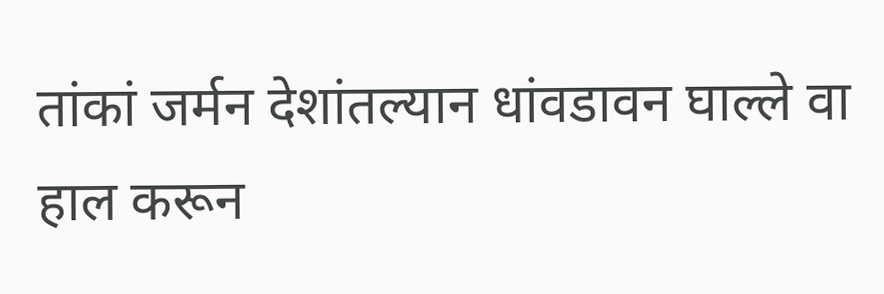तांकां जर्मन देशांतल्यान धांवडावन घाल्ले वा हाल करून